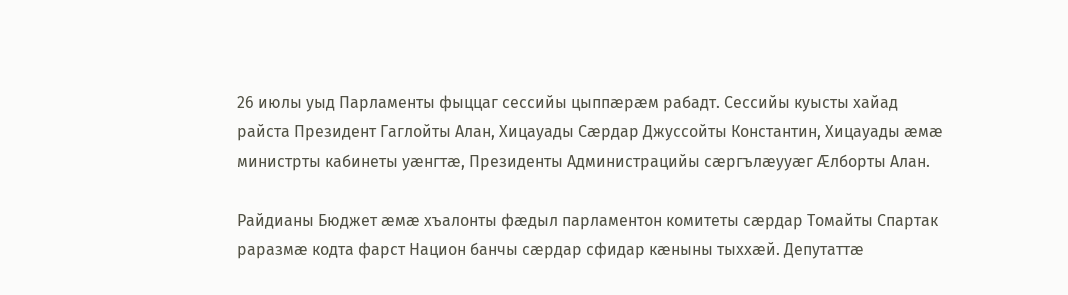26 июлы уыд Парламенты фыццаг сессийы цыппæрæм рабадт. Сессийы куысты хайад райста Президент Гаглойты Алан, Хицауады Сæрдар Джуссойты Константин, Хицауады æмæ министрты кабинеты уæнгтæ, Президенты Администрацийы сæргълæууæг Æлборты Алан.

Райдианы Бюджет æмæ хъалонты фæдыл парламентон комитеты сæрдар Томайты Спартак раразмæ кодта фарст Национ банчы сæрдар сфидар кæныны тыххæй. Депутаттæ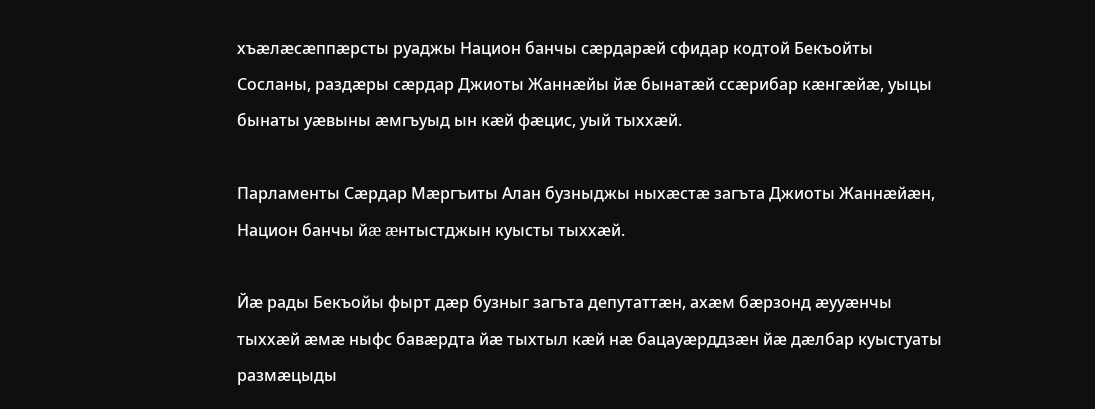хъæлæсæппæрсты руаджы Национ банчы сæрдарæй сфидар кодтой Бекъойты Сосланы, раздæры сæрдар Джиоты Жаннæйы йæ бынатæй ссæрибар кæнгæйæ, уыцы бынаты уæвыны æмгъуыд ын кæй фæцис, уый тыххæй.

Парламенты Сæрдар Мæргъиты Алан бузныджы ныхæстæ загъта Джиоты Жаннæйæн, Национ банчы йæ æнтыстджын куысты тыххæй.

Йæ рады Бекъойы фырт дæр бузныг загъта депутаттæн, ахæм бæрзонд æууæнчы тыххæй æмæ ныфс бавæрдта йæ тыхтыл кæй нæ бацауæрддзæн йæ дæлбар куыстуаты размæцыды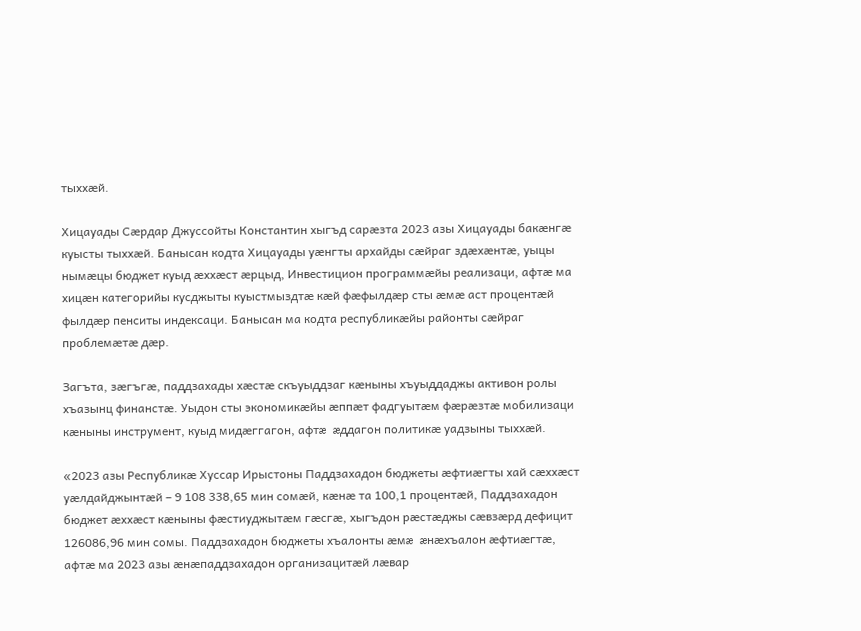тыххæй.

Хицауады Сæрдар Джуссойты Константин хыгъд сарæзта 2023 азы Хицауады бакæнгæ куысты тыххæй. Банысан кодта Хицауады уæнгты архайды сæйраг здæхæнтæ, уыцы нымæцы бюджет куыд æххæст æрцыд, Инвестицион программæйы реализаци, афтæ ма хицæн категорийы кусджыты куыстмыздтæ кæй фæфылдæр сты æмæ аст процентæй фылдæр пенситы индексаци. Банысан ма кодта республикæйы районты сæйраг проблемæтæ дæр.

Загъта, зæгъгæ, паддзахады хæстæ скъуыддзаг кæныны хъуыддаджы активон ролы хъазынц финанстæ. Уыдон сты экономикæйы æппæт фадгуытæм фæрæзтæ мобилизаци кæныны инструмент, куыд мидæггагон, афтæ æддагон политикæ уадзыны тыххæй.

«2023 азы Республикæ Хуссар Ирыстоны Паддзахадон бюджеты æфтиæгты хай сæххæст уæлдайджынтæй – 9 108 338,65 мин сомæй, кæнæ та 100,1 процентæй, Паддзахадон бюджет æххæст кæныны фæстиуджытæм гæсгæ, хыгъдон рæстæджы сæвзæрд дефицит 126086,96 мин сомы. Паддзахадон бюджеты хъалонты æмæ æнæхъалон æфтиæгтæ, афтæ ма 2023 азы æнæпаддзахадон организацитæй лæвар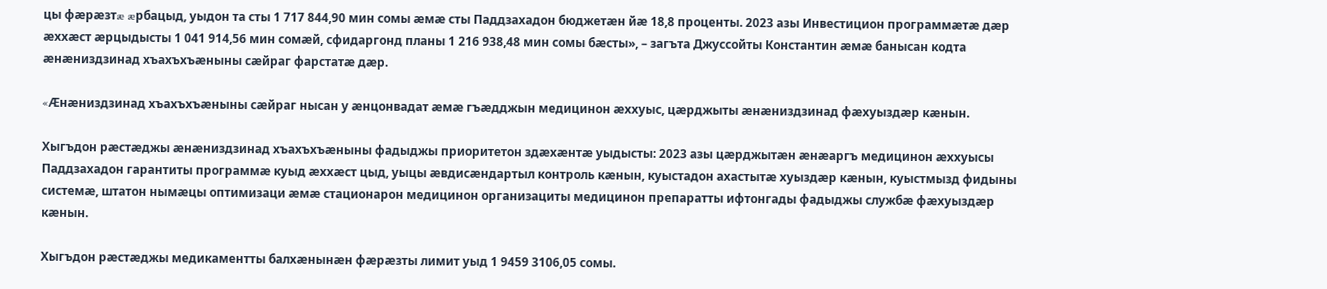цы фæрæзтæ æрбацыд, уыдон та сты 1 717 844,90 мин сомы æмæ сты Паддзахадон бюджетæн йæ 18,8 проценты. 2023 азы Инвестицион программæтæ дæр æххæст æрцыдысты 1 041 914,56 мин сомæй, сфидаргонд планы 1 216 938,48 мин сомы бæсты», – загъта Джуссойты Константин æмæ банысан кодта æнæниздзинад хъахъхъæныны сæйраг фарстатæ дæр.

«Æнæниздзинад хъахъхъæныны сæйраг нысан у æнцонвадат æмæ гъæдджын медицинон æххуыс, цæрджыты æнæниздзинад фæхуыздæр кæнын.

Хыгъдон рæстæджы æнæниздзинад хъахъхъæныны фадыджы приоритетон здæхæнтæ уыдысты: 2023 азы цæрджытæн æнæаргъ медицинон æххуысы Паддзахадон гарантиты программæ куыд æххæст цыд, уыцы æвдисæндартыл контроль кæнын, куыстадон ахастытæ хуыздæр кæнын, куыстмызд фидыны системæ, штатон нымæцы оптимизаци æмæ стационарон медицинон организациты медицинон препаратты ифтонгады фадыджы службæ фæхуыздæр кæнын.

Хыгъдон рæстæджы медикаментты балхæнынæн фæрæзты лимит уыд 1 9459 3106,05 сомы.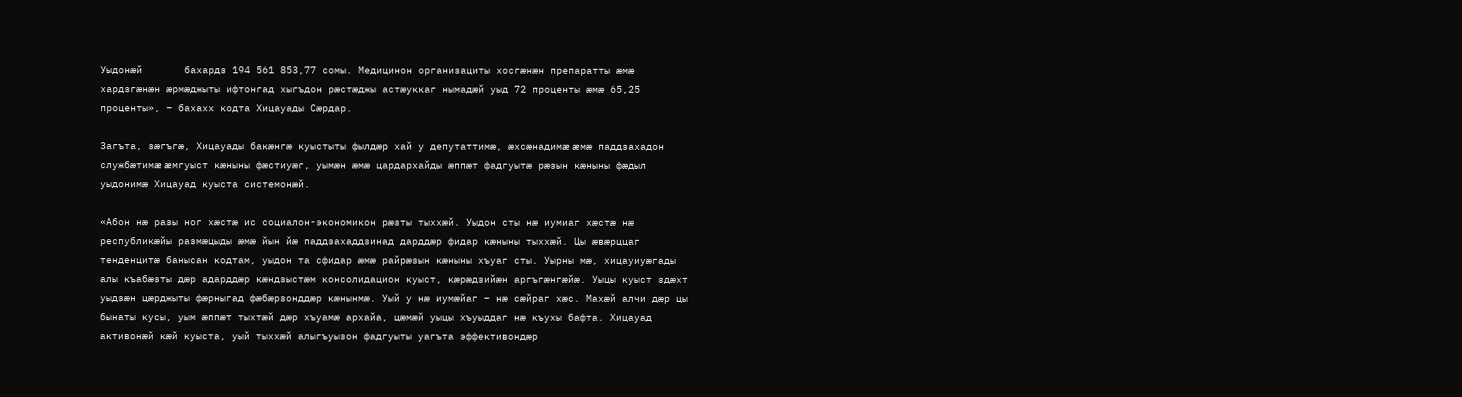Уыдонæй       бахардз 194 561 853,77 сомы. Медицинон организациты хосгæнæн препаратты æмæ хардзгæнæн æрмæджыты ифтонгад хыгъдон рæстæджы астæуккаг нымадæй уыд 72 проценты æмæ 65,25 проценты», – бахахх кодта Хицауады Сæрдар.

Загъта, зæгъгæ, Хицауады бакæнгæ куыстыты фылдæр хай у депутаттимæ, æхсæнадимæ æмæ паддзахадон службæтимæ æмгуыст кæныны фæстиуæг, уымæн æмæ цардархайды æппæт фадгуытæ рæзын кæныны фæдыл уыдонимæ Хицауад куыста системонæй.

«Абон нæ разы ног хæстæ ис социалон-экономикон рæзты тыххæй. Уыдон сты нæ иумиаг хæстæ нæ республикæйы размæцыды æмæ йын йæ паддзахаддзинад дарддæр фидар кæныны тыххæй. Цы æвæрццаг тенденцитæ банысан кодтам, уыдон та сфидар æмæ райрæзын кæныны хъуаг сты. Уырны мæ, хицауиуæгады алы къабæзты дæр адарддæр кæндзыстæм консолидацион куыст, кæрæдзийæн аргъгæнгæйæ. Уыцы куыст здæхт уыдзæн цæрджыты фæрныгад фæбæрзонддæр кæнынмæ. Уый у нæ иумæйаг – нæ сæйраг хæс. Махæй алчи дæр цы бынаты кусы, уым æппæт тыхтæй дæр хъуамæ архайа, цæмæй уыцы хъуыддаг нæ къухы бафта. Хицауад активонæй кæй куыста, уый тыххæй алыгъуызон фадгуыты уагъта эффективондæр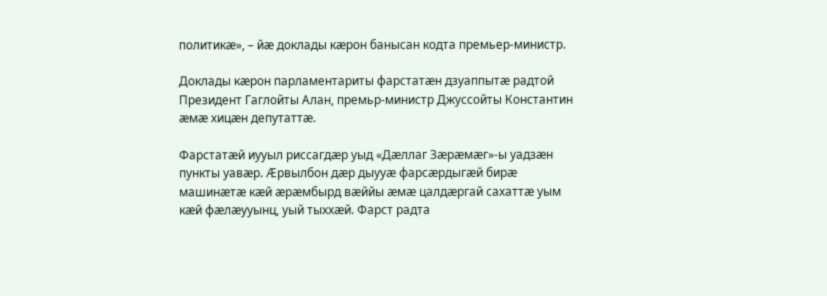политикæ», – йæ доклады кæрон банысан кодта премьер-министр.

Доклады кæрон парламентариты фарстатæн дзуаппытæ радтой Президент Гаглойты Алан, премьр-министр Джуссойты Константин æмæ хицæн депутаттæ.

Фарстатæй иууыл риссагдæр уыд «Дæллаг Зæрæмæг»-ы уадзæн пункты уавæр. Æрвылбон дæр дыууæ фарсæрдыгæй бирæ машинæтæ кæй æрæмбырд вæййы æмæ цалдæргай сахаттæ уым кæй фæлæууынц, уый тыххæй. Фарст радта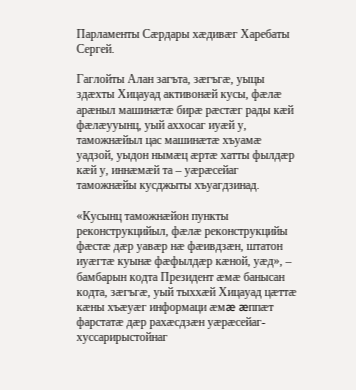Парламенты Сæрдары хæдивæг Харебаты Сергей.

Гаглойты Алан загъта, зæгъгæ, уыцы здæхты Хицауад активонæй кусы, фæлæ арæныл машинæтæ бирæ рæстæг рады кæй фæлæууынц, уый аххосаг иуæй у, таможнæйыл цас машинæтæ хъуамæ уадзой, уыдон нымæц æртæ хатты фылдæр кæй у, иннæмæй та – уæрæсейаг таможнæйы кусджыты хъуагдзинад.

«Кусынц таможнæйон пункты реконструкцийыл, фæлæ реконструкцийы фæстæ дæр уавæр нæ фæивдзæн, штатон иуæгтæ куынæ фæфылдæр кæной, уæд», – бамбарын кодта Президент æмæ банысан кодта, зæгъгæ, уый тыххæй Хицауад цæттæ кæны хъæуæг информаци æмæ æппæт фарстатæ дæр рахæсдзæн уæрæсейаг-хуссарирыстойнаг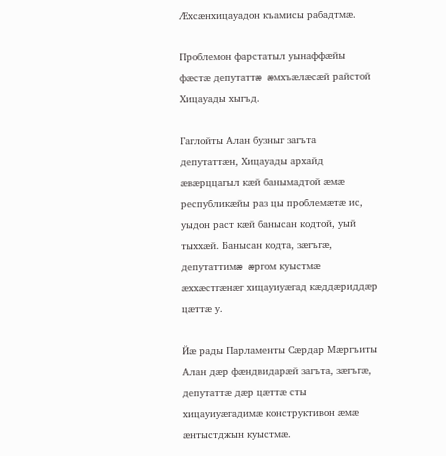Æхсæнхицауадон къамисы рабадтмæ.

Проблемон фарстатыл уынаффæйы фæстæ депутаттæ æмхъæлæсæй райстой Хицауады хыгъд.

Гаглойты Алан бузныг загъта депутаттæн, Хицауады архайд æвæрццагыл кæй банымадтой æмæ республикæйы раз цы проблемæтæ ис, уыдон раст кæй банысан кодтой, уый тыххæй. Банысан кодта, зæгъгæ, депутаттимæ æргом куыстмæ æххæстгæнæг хицауиуæгад кæддæриддæр цæттæ у.

Йæ рады Парламенты Сæрдар Мæргъиты Алан дæр фæндвидарæй загъта, зæгъгæ, депутаттæ дæр цæттæ сты хицауиуæгадимæ конструктивон æмæ æнтыстджын куыстмæ.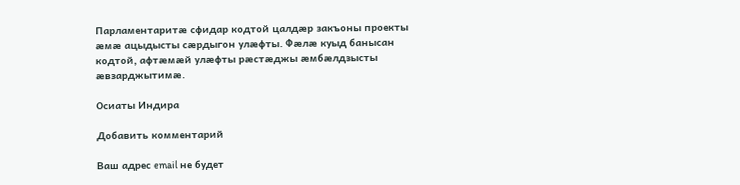Парламентаритæ сфидар кодтой цалдæр закъоны проекты æмæ ацыдысты сæрдыгон улæфты. Фæлæ куыд банысан кодтой, афтæмæй улæфты рæстæджы æмбæлдзысты æвзарджытимæ.

Осиаты Индира

Добавить комментарий

Ваш адрес email не будет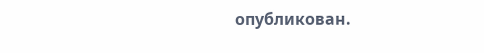опубликован.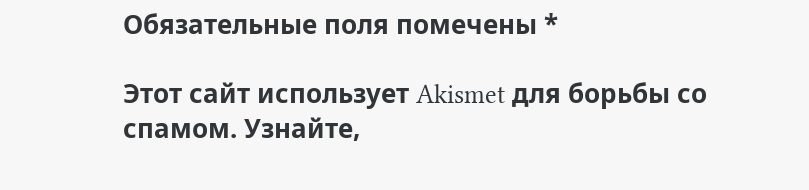Обязательные поля помечены *

Этот сайт использует Akismet для борьбы со спамом. Узнайте,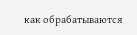как обрабатываются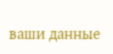ваши данные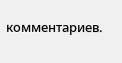комментариев.